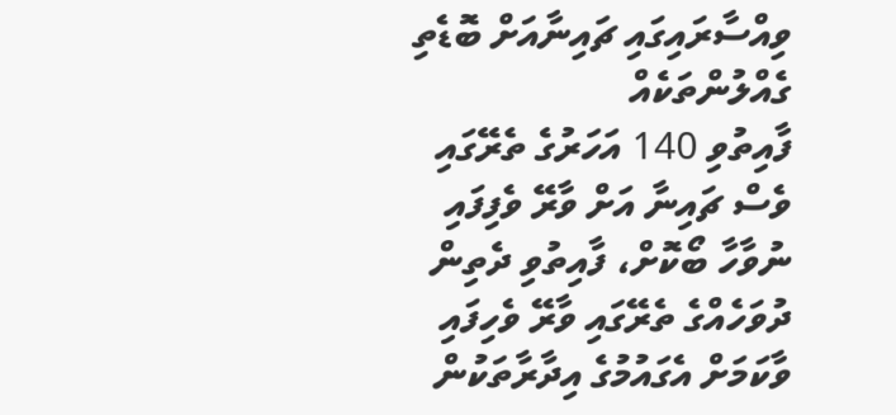ވިއްސާރައިގައި ޗައިނާއަށް ބޮޑެތި ގެއްލުންތަކެއް
ފާއިތުވި 140 އަހަރުގެ ތެރޭގައި ވެސް ޗައިނާ އަށް ވާރޭ ވެފިފައި ނުވާހާ ބޯކޮށް، ފާއިތުވި ދެތިން ދުވަހެއްގެ ތެރޭގައި ވާރޭ ވެހިފައި ވާކަމަށް އެގައުމުގެ އިދާރާތަކުން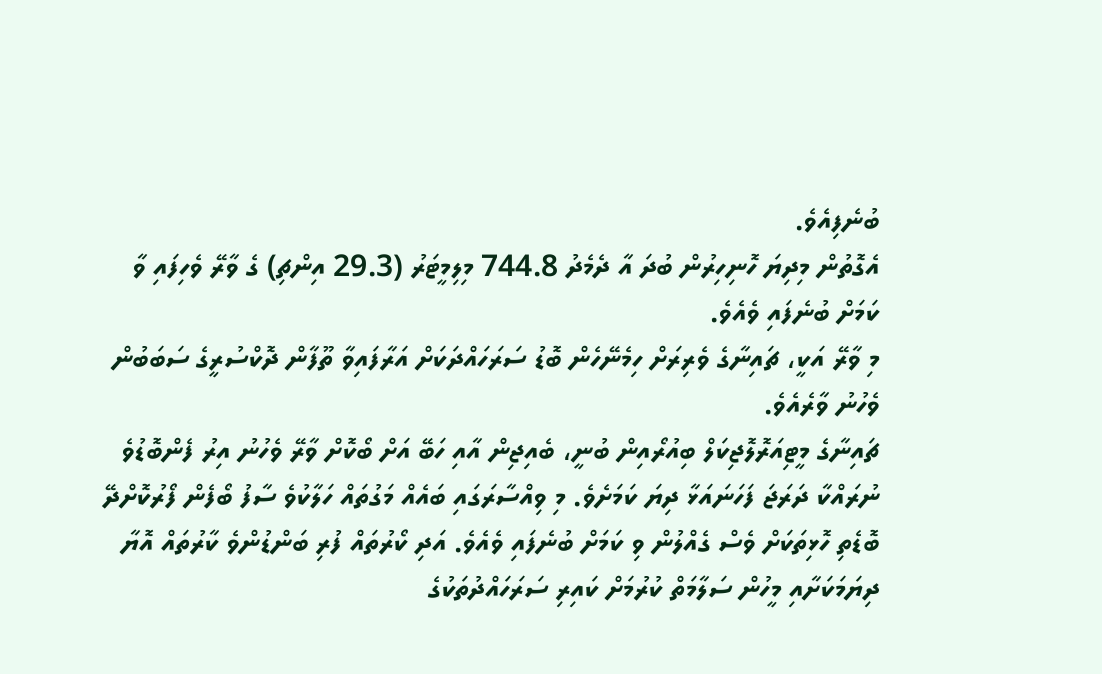ބުނެފިއެވެ.
އެގޮތުން މިދިޔަ ހޮނިހިރުން ބުދަ އާ ދެމެދު 744.8 މިލިމީޓަރު (29.3 އިންޗި) ގެ ވާރޭ ވެހިފައި ވާ ކަމަށް ބުނެފައި ވެއެވެ.
މި ވާރޭ އަކީ، ޗައިނާގެ ވެރިރަށް ހިމެނޭހެން ބޮޑު ސަރަހައްދަކަށް އަރާފައިވާ ތޫފާން ދޮކްސުރީގެ ސަބަބުން ވެހުނު ވާރެއެވެ.
ޗައިނާގެ މީޓިއަރޮލޮޖިކަލް ބިއުރޯއިން ބުނީ، ބެއިޖިން އާއި ހަބޭ އަށް ބޯކޮށް ވާރޭ ވެހުނު އިރު ފެންބޮޑުވެ ނުރައްކާ ދަރަޖަ ފަހަނައަޅާ ދިޔަ ކަމަށެވެ. މި ވިއްސާރަގައި ބައެއް މަގުތައް ހަލާކުވެ ސާފު ބޯފެން ފޯރުކޮށްދޭ ބޮޑެތި ހޮޅިތަކަށް ވެސް ގެއްލުން ވި ކަމަށް ބުނެފައި ވެއެވެ. އަދި ކޯރުތައް ފުރި ބަންޑުންވެ ކާރުތައް އޮޔާ ދިޔަމަކަށާއި މީހުން ސަލާމަތް ކުރުމަށް ކައިރި ސަރަހައްދުތަކުގެ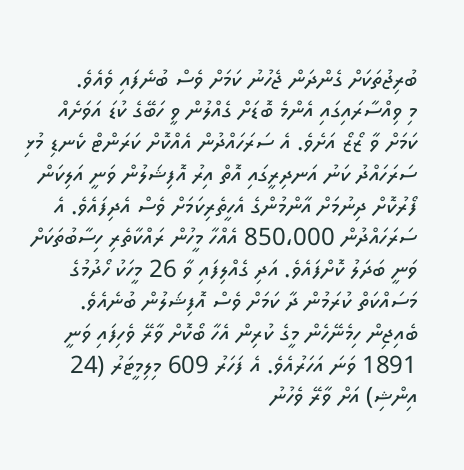ބުރިޖުތަކަށް ގެންދަން ޖެހުނު ކަމަށް ވެސް ބުނެފައި ވެއެވެ.
މި ވިއްސާރައިގައި އެންމެ ބޮޑަށް ގެއްލުން ވީ ހަބޭގެ ކުޑަ އަވަށެއް ކަމަށް ވާ ޒޯޒޯ އަށެވެ. އެ ސަރަހައްދުން އެއްކޮށް ކަރަންޓް ކެނޑި މުޅި ސަރަހައްދު ކަނު އަނދިރީގައި އޮތް އިރު އޮފިޝަލުން ވަނީ އަލިކަން ފޯރުކޮށް ދިނުމަށް އާންމުންގެ އެހީތެރިކަމަށް ވެސް އެދިފައެވެ. އެ ސަރަހައްދުން 850،000 އެއްހާ މީހުން ރައްކާތެރި ހިސާބުތަކަށް ވަނީ ބަދަލު ކޮށްފައެވެ. އަދި ގެއްލިފައި ވާ 26 މީހަކު ހޯދުމުގެ މަސައްކަތް ކުރަމުން ދާ ކަމަށް ވެސް އޮފިޝަލުން ބުނެއެވެ.
ބެއިޖިން ހިމެނޭހެން މީގެ ކުރިން އެހާ ބޯކޮށް ވާރޭ ވެހިފައި ވަނީ 1891 ވަނަ އަހަރުއެވެ. އެ ފަހަރު 609 މިލިމީޓަރު (24 އިންޝި) އަށް ވާރޭ ވެހުނު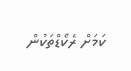ކަމަށް ރެކޯޑްތަކުން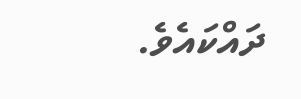ދައްކައެވެ.